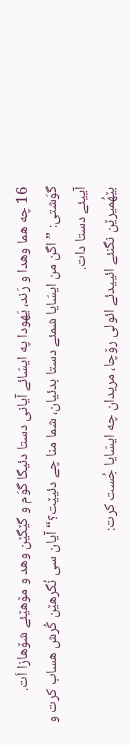16 چه هما وهدا و رَند، یَهودا په ایسّائے آیانی دستا دئیگا گوَم و گێگێن وهد و مۆهێئے شۆهازا اَت.
گوَشتی: ”اگن من ایسّایا شمئے دستا بدئیان، شما منا چے دئیێت؟“ آیان سی نُگرهێن کُرش هساب کرت و آییئے دستا دات.
بێهُمیرێن نگنئے ائییدئے ائولی رۆچا، مریدان چه ایسّایا جُست کرت: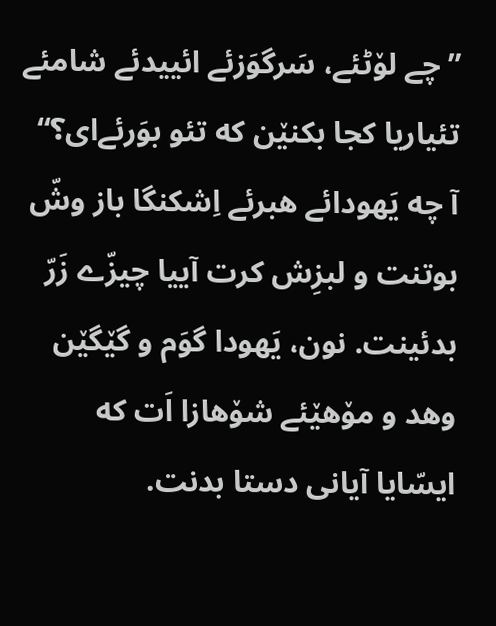”چے لۆٹئے، سَرگوَزئے ائییدئے شامئے تئیاریا کجا بکنێن که تئو بوَرئےای؟“
آ چه یَهودائے هبرئے اِشکنگا باز وشّ بوتنت و لبزِش کرت آییا چیزّے زَرّ بدئینت. نون، یَهودا گوَم و گێگێن وهد و مۆهێئے شۆهازا اَت که ایسّایا آیانی دستا بدنت.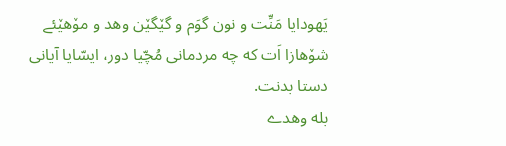یَهودایا مَنِّت و نون گوَم و گێگێن وهد و مۆهێئے شۆهازا اَت که چه مردمانی مُچّیا دور، ایسّایا آیانی دستا بدنت.
بله وهدے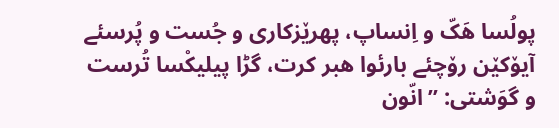پولُسا هَکّ و اِنساپ، پهرێزکاری و جُست و پُرسئے آیۆکێن رۆچئے بارئوا هبر کرت، گڑا پیلیکْسا تُرست و گوَشتی: ”انّون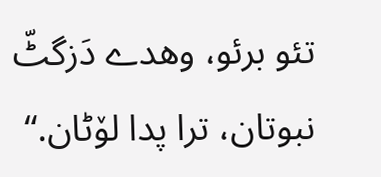تئو برئو، وهدے دَزگٹّ نبوتان، ترا پدا لۆٹان.“